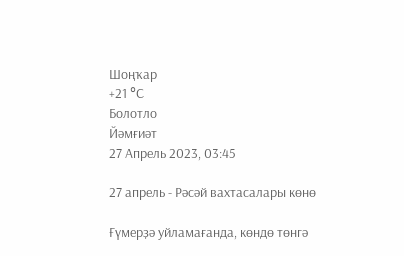Шоңҡар
+21 °С
Болотло
Йәмғиәт
27 Апрель 2023, 03:45

27 апрель - Рәсәй вахтасалары көнө

Ғүмерҙә уйламағанда, көндө төнгә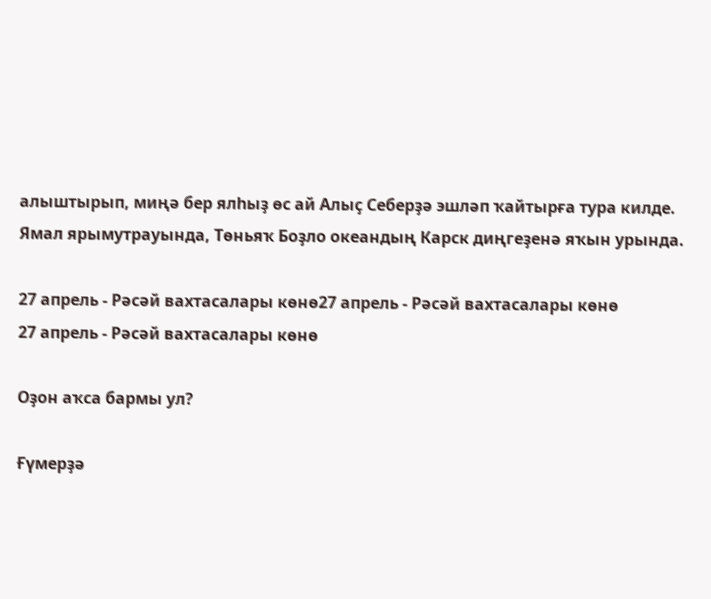алыштырып, миңә бер ялһыҙ өс ай Алыҫ Себерҙә эшләп ҡайтырға тура килде. Ямал ярымутрауында, Төньяҡ Боҙло океандың Карск диңгеҙенә яҡын урында.

27 апрель - Рәсәй вахтасалары көнө27 апрель - Рәсәй вахтасалары көнө
27 апрель - Рәсәй вахтасалары көнө

Оҙон аҡса бармы ул?

Ғүмерҙә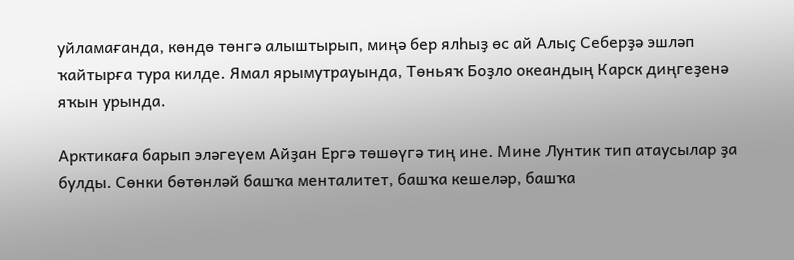уйламағанда, көндө төнгә алыштырып, миңә бер ялһыҙ өс ай Алыҫ Себерҙә эшләп ҡайтырға тура килде. Ямал ярымутрауында, Төньяҡ Боҙло океандың Карск диңгеҙенә яҡын урында.

Арктикаға барып эләгеүем Айҙан Ергә төшөүгә тиң ине. Мине Лунтик тип атаусылар ҙа булды. Сөнки бөтөнләй башҡа менталитет, башҡа кешеләр, башҡа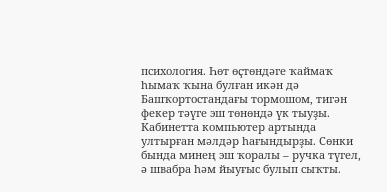психология. Һөт өҫтөндәге ҡаймаҡ һымаҡ ҡына булған икән дә Башҡортостандағы тормошом, тигән фекер тәүге эш төнөндә үк тыуҙы. Кабинетта компьютер артында ултырған мәлдәр һағындырҙы. Сөнки бында минең эш ҡоралы – ручка түгел, ә швабра һәм йыуғыс булып сыҡты.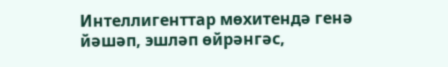Интеллигенттар мөхитендә генә йәшәп, эшләп өйрәнгәс,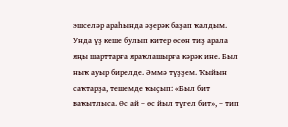эшселәр араһында әҙерәк баҙап ҡалдым. Унда үҙ кеше булып китер өсөн тиҙ арала яңы шарттарға яраҡлашырға кәрәк ине. Был ныҡ ауыр бирелде. Әммә түҙҙем. Ҡыйын саҡтарҙа, тешемде ҡыҫып: «Был бит ваҡытлыса. Өс ай – өс йыл түгел бит», – тип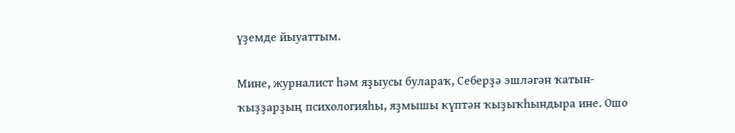үҙемде йыуаттым.

Мине, журналист һәм яҙыусы булараҡ, Себерҙә эшләгән ҡатын-ҡыҙҙарҙың психологияһы, яҙмышы күптән ҡыҙыҡһындыра ине. Ошо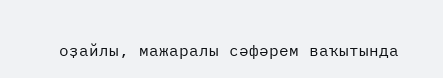оҙайлы, мажаралы сәфәрем ваҡытында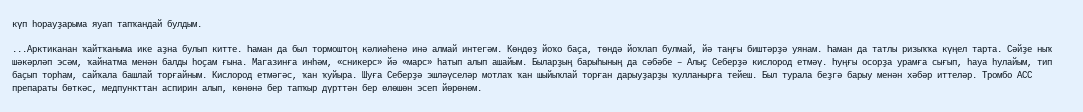күп һорауҙарыма яуап тапҡандай булдым.

...Арктиканан ҡайтҡаныма ике аҙна булып китте. Һаман да был тормоштоң кәлиәһенә инә алмай интегәм. Көндөҙ йоҡо баҫа, төндә йоҡлап булмай, йә таңғы биштәрҙә уянам. Һаман да татлы ризыҡҡа күңел тарта. Сәйҙе ныҡ шәкәрләп эсәм, ҡайнатма менән балды һоҫам ғына. Магазинға инһәм, «сникерс» йә «марс» һатып алып ашайым. Быларҙың барыһының да сәбәбе – Алыҫ Себерҙә кислород етмәү. Һуңғы осорҙа урамға сығып, һауа һулайым, тип баҫып торһам, сайҡала башлай торғайным. Кислород етмәгәс, ҡан ҡуйыра. Шуға Себерҙә эшләүселәр мотлаҡ ҡан шыйыҡлай торған дарыуҙарҙы ҡулланырға тейеш. Был турала беҙгә барыу менән хәбәр иттеләр. Тромбо АСС препараты бөткәс, медпункттан аспирин алып, көнөнә бер тапҡыр дүрттән бер өлөшөн эсеп йөрөнөм.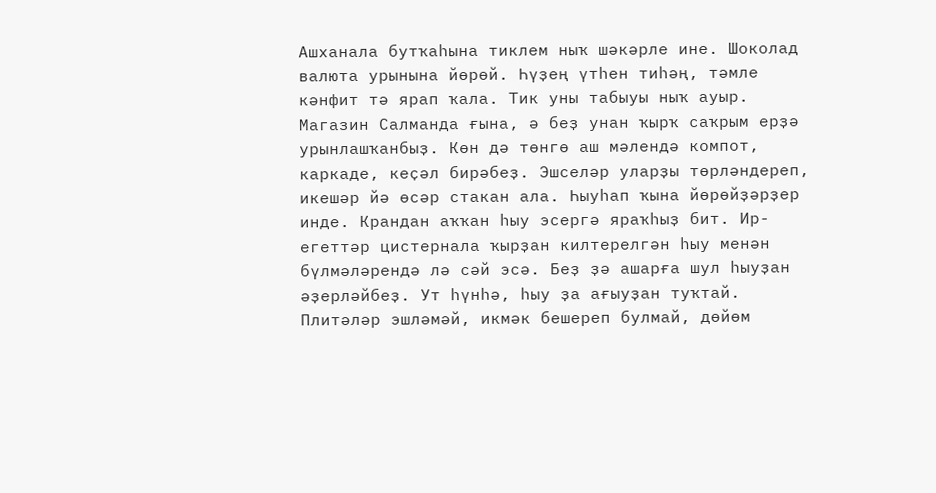Ашханала бутҡаһына тиклем ныҡ шәкәрле ине. Шоколад валюта урынына йөрөй. Һүҙең үтһен тиһәң, тәмле кәнфит тә ярап ҡала. Тик уны табыуы ныҡ ауыр. Магазин Салманда ғына, ә беҙ унан ҡырҡ саҡрым ерҙә урынлашҡанбыҙ. Көн дә төнгө аш мәлендә компот, каркаде, кеҫәл бирәбеҙ. Эшселәр уларҙы төрләндереп, икешәр йә өсәр стакан ала. Һыуһап ҡына йөрөйҙәрҙер инде. Крандан аҡҡан һыу эсергә яраҡһыҙ бит. Ир-егеттәр цистернала ҡырҙан килтерелгән һыу менән бүлмәләрендә лә сәй эсә. Беҙ ҙә ашарға шул һыуҙан әҙерләйбеҙ. Ут һүнһә, һыу ҙа ағыуҙан туҡтай. Плитәләр эшләмәй, икмәк бешереп булмай, дөйөм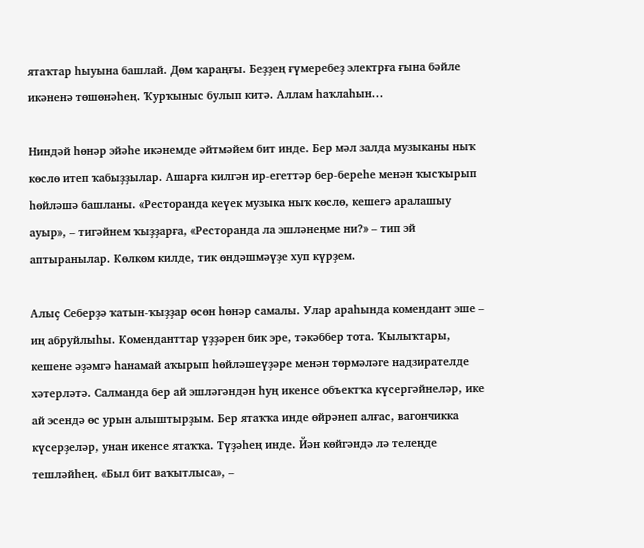ятаҡтар һыуына башлай. Дөм ҡараңғы. Беҙҙең ғүмеребеҙ электрға ғына бәйле икәненә төшөнәһең. Ҡурҡыныс булып китә. Аллам һаҡлаһын...

Ниндәй һөнәр эйәһе икәнемде әйтмәйем бит инде. Бер мәл залда музыканы ныҡ көслө итеп ҡабыҙҙылар. Ашарға килгән ир-егеттәр бер-береһе менән ҡысҡырып һөйләшә башланы. «Ресторанда кеүек музыка ныҡ көслө, кешегә аралашыу ауыр», – тигәйнем ҡыҙҙарға, «Ресторанда ла эшләнеңме ни?» – тип эй аптыранылар. Көлкөм килде, тик өндәшмәүҙе хуп күрҙем.

Алыҫ Себерҙә ҡатын-ҡыҙҙар өсөн һөнәр самалы. Улар араһында комендант эше – иң абруйлыһы. Коменданттар үҙҙәрен бик эре, тәкәббер тота. Ҡылыҡтары, кешене әҙәмгә һанамай аҡырып һөйләшеүҙәре менән төрмәләге надзирателде хәтерләтә. Салманда бер ай эшләгәндән һуң икенсе объектҡа күсергәйнеләр, ике ай эсендә өс урын алыштырҙым. Бер ятаҡҡа инде өйрәнеп алғас, вагончикка күсерҙеләр, унан икенсе ятаҡҡа. Түҙәһең инде. Йән көйгәндә лә телеңде тешләйһең. «Был бит ваҡытлыса», –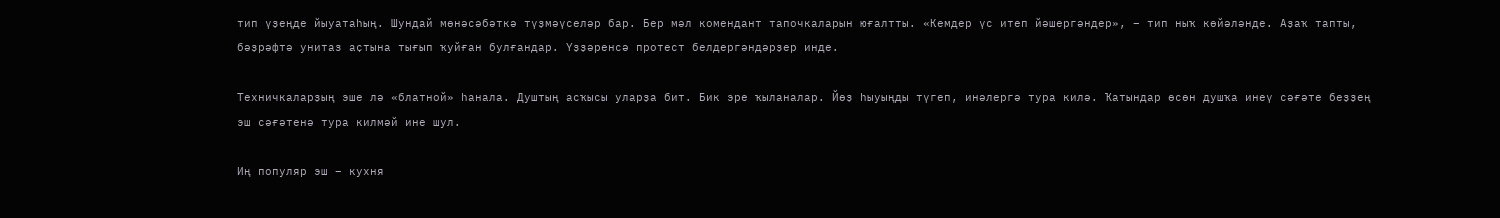тип үҙеңде йыуатаһың. Шундай мөнәсәбәткә түҙмәүселәр бар. Бер мәл комендант тапочкаларын юғалтты. «Кемдер үс итеп йәшергәндер», – тип ныҡ көйәләнде. Аҙаҡ тапты, бәҙрәфтә унитаз аҫтына тығып ҡуйған булғандар. Үҙҙәренсә протест белдергәндәрҙер инде.

Техничкаларҙың эше лә «блатной» һанала. Душтың асҡысы уларҙа бит. Бик эре ҡыланалар. Йөҙ һыуыңды түгеп, инәлергә тура килә. Ҡатындар өсөн душҡа инеү сәғәте беҙҙең эш сәғәтенә тура килмәй ине шул.

Иң популяр эш – кухня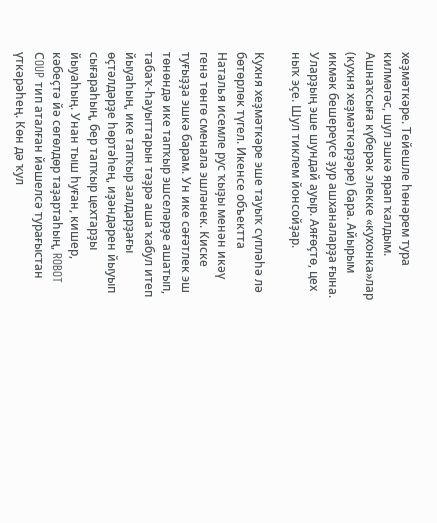хеҙмәткәре. Тейешле һөнәрем тура килмәгәс, шул эшкә ярап ҡалдым. Ашнаҡсыға күберәк элекке «кухонка»лар (кухня хеҙмәткәрҙәре) бара. Айырым икмәк бешереүсе ҙур ашханаларҙа ғына. Уларҙың эше шундай ауыр. Аяғөҫтө, цех ныҡ эҫе. Шул тиклем йонсойҙар.

Кухня хеҙмәткәре эше тауыҡ сүпләһә лә бөтөрлөк түгел. Икенсе объектта Наталья исемле рус ҡыҙы менән икәү генә төнгө сменала эшләнек. Киске туғыҙҙа эшкә барам. Ун ике сәғәтлек эш төнөндә ике тапҡыр эшселәрҙе ашатып, табаҡ-һауыттарын тәҙрә аша ҡабул итеп йыуаһың, ике тапҡыр залдарҙағы өҫтәлдәрҙе һөртәһең, иҙәндәрен йыуып сығараһың, бер тапҡыр цехтарҙы йыуаһың. Унан тыш һуған, кишер, кәбеҫтә йә сөгөлдөр таҙартаһың, ROBOT СOUP тип аталған йәшелсә турағыстан үткәрәһең. Көн дә ҡул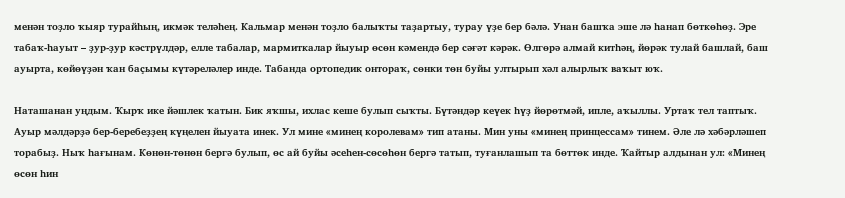менән тоҙло ҡыяр турайһың, икмәк теләһең. Кальмар менән тоҙло балыҡты таҙартыу, турау үҙе бер бәлә. Унан башҡа эше лә һанап бөткөһөҙ. Эре табаҡ-һауыт – ҙур-ҙур кәстрүлдәр, елле табалар, мармиткалар йыуыр өсөн кәмендә бер сәғәт кәрәк. Өлгөрә алмай китһәң, йөрәк тулай башлай, баш ауырта, көйөүҙән ҡан баҫымы күтәреләлер инде. Табанда ортопедик онтораҡ, сөнки төн буйы ултырып хәл алырлыҡ ваҡыт юҡ.

Наташанан уңдым. Ҡырҡ ике йәшлек ҡатын. Бик яҡшы, ихлас кеше булып сыҡты. Бүтәндәр кеүек һүҙ йөрөтмәй, ипле, аҡыллы. Уртаҡ тел таптыҡ. Ауыр мәлдәрҙә бер-беребеҙҙең күңелен йыуата инек. Ул мине «минең королевам» тип атаны. Мин уны «минең принцессам» тинем. Әле лә хәбәрләшеп торабыҙ. Ныҡ һағынам. Көнөн-төнөн бергә булып, өс ай буйы әсеһен-сөсөһөн бергә татып, туғанлашып та бөттөк инде. Ҡайтыр алдынан ул: «Минең өсөн һин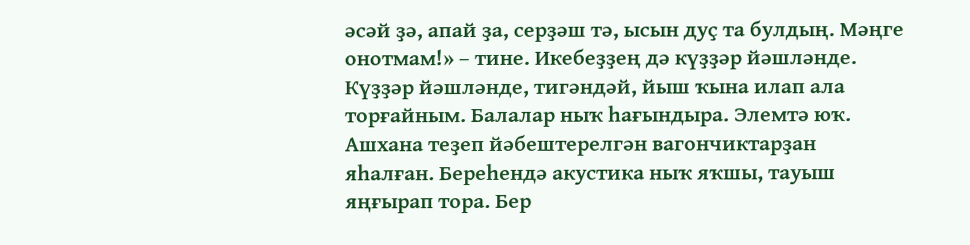әсәй ҙә, апай ҙа, серҙәш тә, ысын дуҫ та булдың. Мәңге онотмам!» – тине. Икебеҙҙең дә күҙҙәр йәшләнде. Күҙҙәр йәшләнде, тигәндәй, йыш ҡына илап ала торғайным. Балалар ныҡ һағындыра. Элемтә юҡ. Ашхана теҙеп йәбештерелгән вагончиктарҙан яһалған. Береһендә акустика ныҡ яҡшы, тауыш яңғырап тора. Бер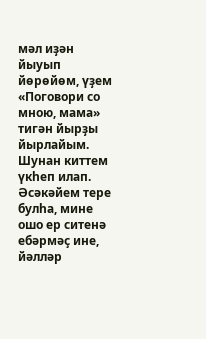мәл иҙән йыуып йөрөйөм, үҙем «Поговори со мною, мама» тигән йырҙы йырлайым. Шунан киттем үкһеп илап. Әсәкәйем тере булһа, мине ошо ер ситенә ебәрмәҫ ине, йәлләр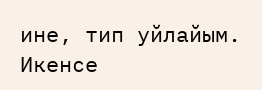ине, тип уйлайым. Икенсе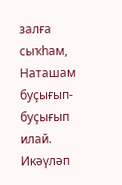залға сыҡһам, Наташам буҫығып-буҫығып илай. Икәүләп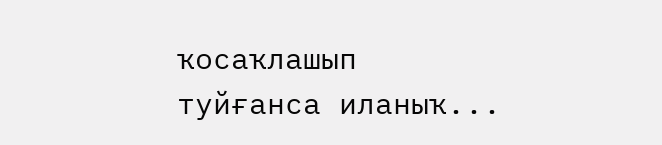ҡосаҡлашып туйғанса иланыҡ...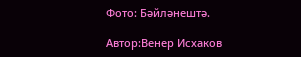Фото: Бәйләнештә.

Автор:Венер Исхаков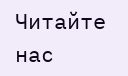Читайте нас